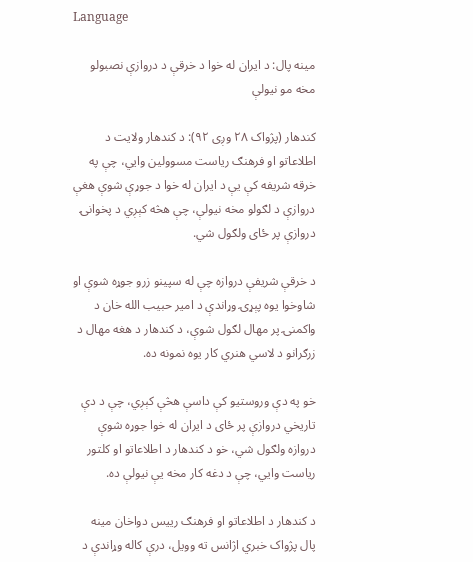Language

مينه پال: د ايران له خوا د خرقې د دروازې نصبولو مخه مو نيولې

کندهار (پژواک ٢٨ وږى ٩٢): د کندهار ولايت د اطلاعاتو او فرهنګ رياست مسوولين وايي، چې په خرقه شريفه کې يې د ايران له خوا د جوړې شوې هغې دروازې د لګولو مخه نيولې، چې هڅه کېږي د پخوانۍ دروازې پر ځاى ولګول شي.

د خرقې شريفې دروازه چې له سپينو زرو جوړه شوې او شاوخوا يوه پېړۍ وړاندې د امير حبيب الله خان د واکمنۍ پر مهال لګول شوې، د کندهار د هغه مهال د زرګرانو د لاسي هنري کار يوه نمونه ده.

خو په دې وروستيو کې داسې هڅې کېږي، چې د دې تاريخي دروازې پر ځاى د ايران له خوا جوړه شوې دروازه ولګول شي، خو د کندهار د اطلاعاتو او کلتور رياست وايي، چې د دغه کار مخه يې نيولې ده.

د کندهار د اطلاعاتو او فرهنګ رييس دواخان مينه پال پژواک خبري اژانس ته وويل، درې کاله وړاندې د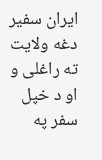ايران سفير دغه ولايت ته راغلى و او د خپل سفر په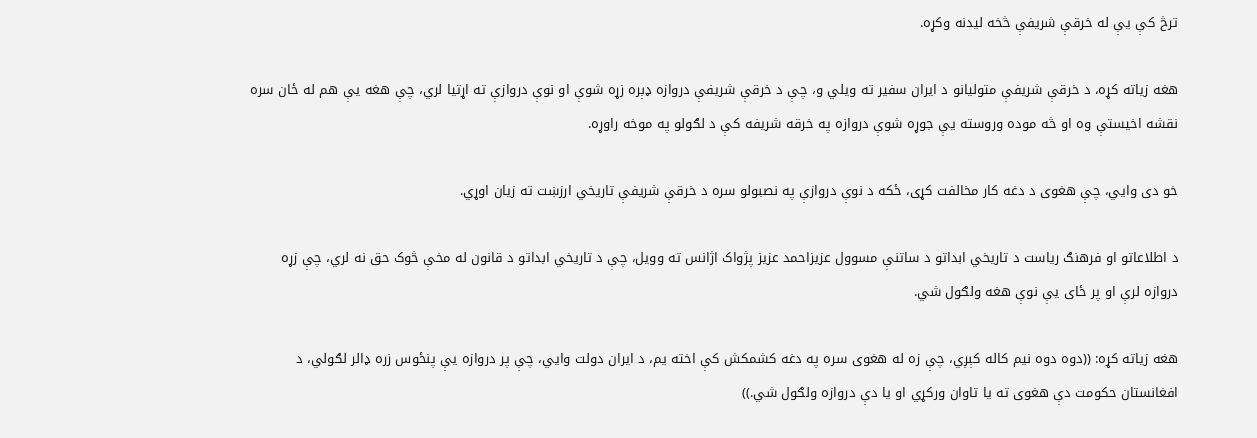ترڅ کې يې له خرقې شريفې څخه ليدنه وکړه.

هغه زياته کړه، د خرقې شريفې متوليانو د ايران سفير ته ويلي و، چې د خرقې شريفې دروازه ډېره زړه شوې او نوې دروازې ته اړتيا لري، چې هغه يې هم له ځان سره نقشه اخيستې وه او څه موده وروسته يې جوړه شوې دروازه په خرقه شريفه کې د لګولو په موخه راوړه.

خو دى وايي، چې هغوى د دغه کار مخالفت کړى، ځکه د نوې دروازې په نصبولو سره د خرقې شريفې تاريخي ارزښت ته زيان اوړي.

د اطلاعاتو او فرهنګ رياست د تاريخي ابداتو د ساتنې مسوول عزيزاحمد عزيز پژواک اژانس ته وويل، چې د تاريخي ابداتو د قانون له مخې څوک حق نه لري، چې زړه دروازه لرې او پر ځاى يې نوې هغه ولګول شي.

هغه زياته کړه: ((دوه دوه نيم کاله کېږي، چې زه له هغوى سره په دغه کشمکش کې اخته يم، د ايران دولت وايي، چې پر دروازه يې پنځوس زره ډالر لګولي، د افغانستان حکومت دې هغوى ته يا تاوان ورکړي او يا دې دروازه ولګول شي.))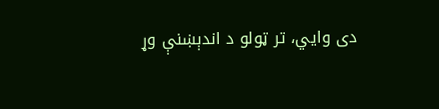دى وايي، تر ټولو د اندېښنې وړ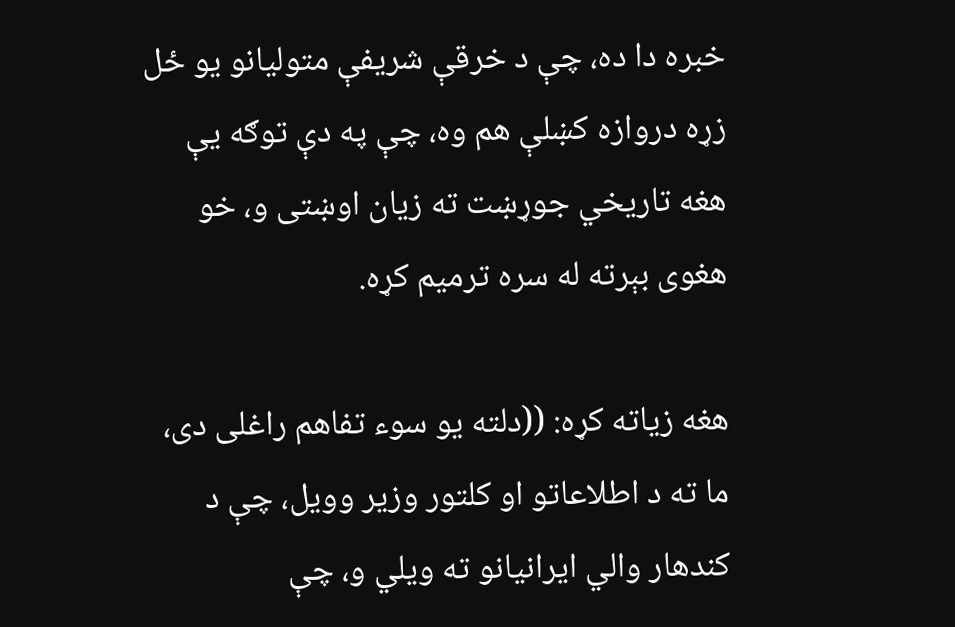خبره دا ده، چې د خرقې شريفې متوليانو يو ځل زړه دروازه کښلې هم وه، چې په دې توګه يې هغه تاريخي جوړښت ته زيان اوښتى و، خو هغوى بېرته له سره ترميم کړه.

هغه زياته کړه: ((دلته يو سوء تفاهم راغلى دى، ما ته د اطلاعاتو او کلتور وزير وويل، چې د کندهار والي ايرانيانو ته ويلي و، چې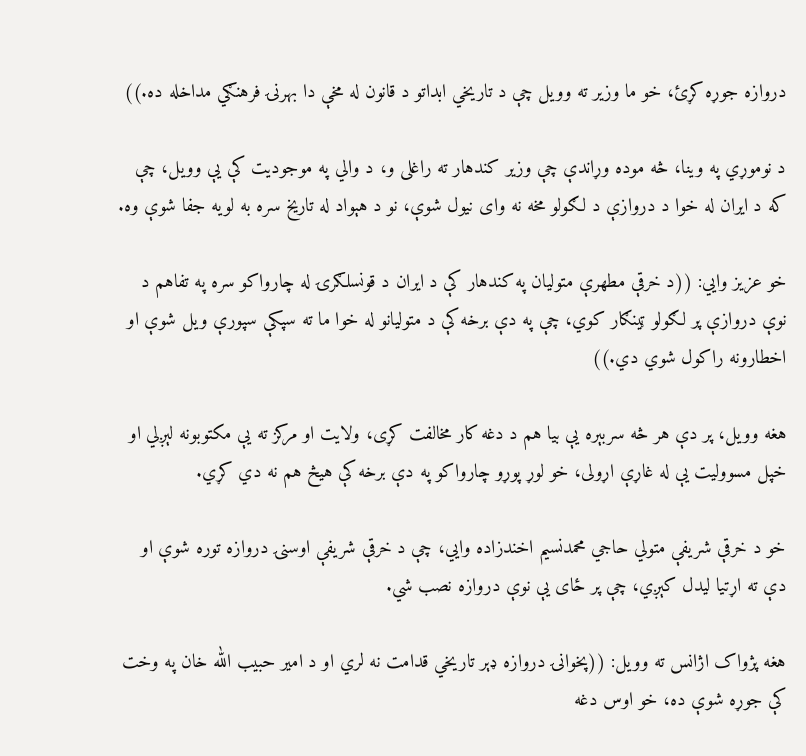دروازه جوړه کړئ، خو ما وزير ته وويل چې د تاريخي ابداتو د قانون له مخې دا بهرنۍ فرهنګي مداخله ده.))

د نوموړي په وينا، څه موده وړاندې چې وزير کندهار ته راغلى و، د والي په موجوديت کې يې وويل، چې که د ايران له خوا د دروازې د لګولو مخه نه واى نيول شوې، نو د هېواد له تاريخ سره به لويه جفا شوې وه.

خو عزيز وايي: ((د خرقې مطهرې متوليان په کندهار کې د ايران د قونسلګرۍ له چارواکو سره په تفاهم د نوې دروازې پر لګولو ټينګار کوي، چې په دې برخه کې د متوليانو له خوا ما ته سپکې سپورې ويل شوې او اخطارونه راکول شوي دي.))

هغه وويل، پر دې هر څه سربېره يې بيا هم د دغه کار مخالفت کړى، ولايت او مرکز ته يې مکتوبونه لېږلي او خپل مسووليت يې له غاړې اړولى، خو لوړ پوړو چارواکو په دې برخه کې هيڅ هم نه دي کړي.

خو د خرقې شريفې متولي حاجي محمدنسيم اخندزاده وايي، چې د خرقې شريفې اوسنۍ دروازه توره شوې او دې ته اړتيا ليدل کېږي، چې پر ځاى يې نوې دروازه نصب شي.

هغه پژواک اژانس ته وويل: ((پخوانۍ دروازه ډېر تاريخي قدامت نه لري او د امير حبيب الله خان په وخت کې جوړه شوې ده، خو اوس دغه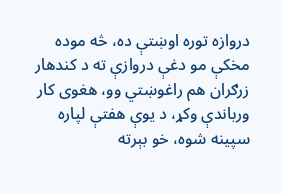دروازه توره اوښتې ده، څه موده مخکې مو دغې دروازې ته د کندهار زرګران هم راغوښتي وو، هغوى کار ورباندې وکړ، د يوې هفتې لپاره سپينه شوه، خو بېرته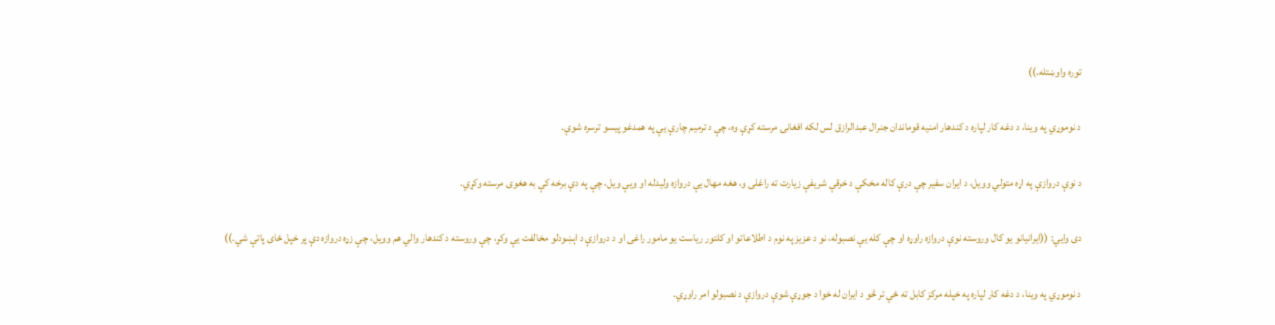توره واوښتله.))

د نوموړي په وينا، د دغه کار لپاره د کندهار امنيه قوماندان جنرال عبدالرازق لس لکه افغانۍ مرسته کړې وه، چې د ترميم چارې يې په همدغو پيسو ترسره شوې.

د نوې دروازې په اړه متولي وويل، د ايران سفير چې درې کاله مخکې د خرقې شريفې زيارت ته راغلى و، هغه مهال يې دروازه وليدله او ويې ويل، چې په دې برخه کې به هغوى مرسته وکړي.

دى وايي: ((ايرانيانو يو کال وروسته نوې دروازه راوړه او چې کله يې نصبوله، نو د عزيز په نوم د اطلاعاتو او کلتور رياست يو مامور راغى او د دروازې د اېښودلو مخالفت يې وکړ، چې وروسته د کندهار والي هم وويل، چې زړه دروازه دې پر خپل ځاى پاتې شي.))

د نوموړي په وينا، د دغه کار لپاره په خپله مرکز کابل ته ځي تر څو د ايران له خوا د جوړې شوې دروازې د نصبولو امر راوړي.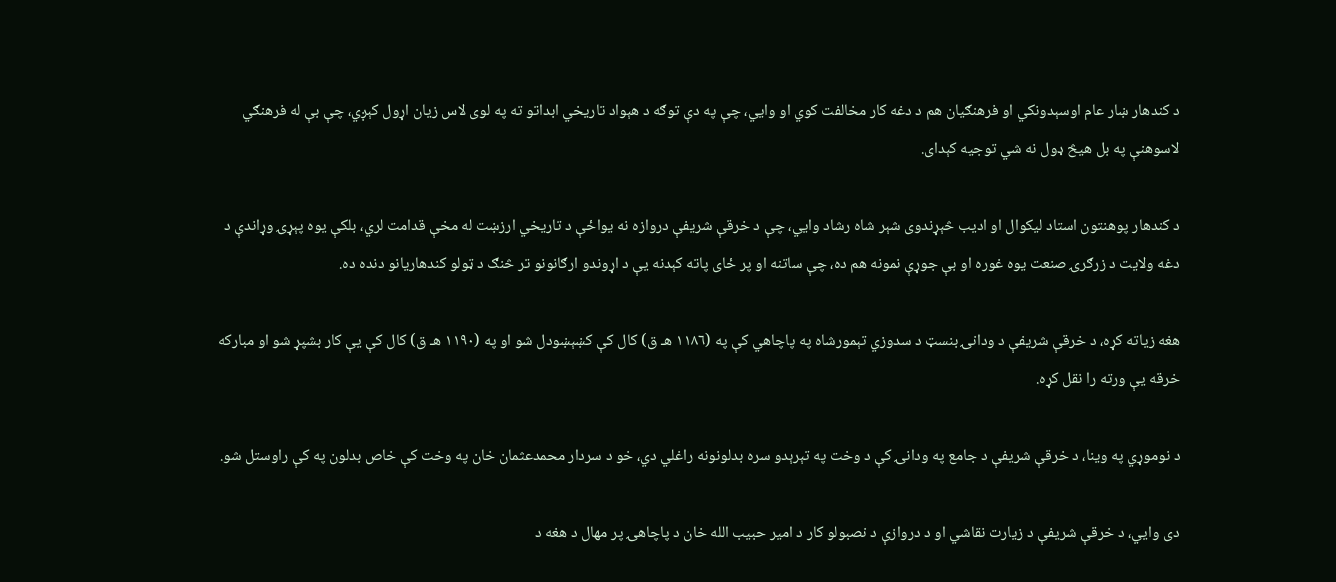د کندهار ښار عام اوسېدونکي او فرهنګيان هم د دغه کار مخالفت کوي او وايي، چې په دې توګه د هېواد تاريخي ابداتو ته په لوى لاس زيان اړول کېږي، چې بې له فرهنګي لاسوهنې په بل هيڅ ډول نه شي توجيه کېداى.

د کندهار پوهنتون استاد ليکوال او اديب څېړندوى شېر شاه رشاد وايي، چې د خرقې شريفې دروازه نه يواځې د تاريخي ارزښت له مخې قدامت لري، بلکې يوه پېړۍ وړاندې د دغه ولايت د زرګرۍ صنعت يوه غوره او بې جوړې نمونه هم ده، چې ساتنه او پر ځاى پاته کېدنه يې د اړوندو ارګانونو تر څنګ د ټولو کندهاريانو دنده ده.

هغه زياته کړه، د خرقې شريفې د ودانۍ بنسټ د سدوزي تېمورشاه په پاچاهي کې په (١١٨٦ هـ ق) کال کې کښېښودل شو او په (١١٩٠ هـ ق) کال کې يې کار بشپړ شو او مبارکه خرقه يې ورته را نقل کړه.

د نوموړي په وينا، د خرقې شريفې د جامع په ودانۍ کې د وخت په تېرېدو سره بدلونونه راغلي دي، خو د سردار محمدعثمان خان په وخت کې خاص بدلون په کې راوستل شو.

دى وايي، د خرقې شريفې د زيارت نقاشي او د دروازې د نصبولو کار د امير حبيب الله خان د پاچاهۍ پر مهال د هغه د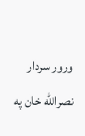ورور سردار نصرالله خان په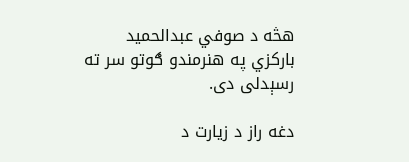هڅه د صوفي عبدالحميد بارکزي په هنرمندو ګوتو سر ته رسېدلى دى.

دغه راز د زيارت د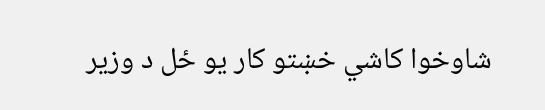شاوخوا کاشي خښتو کار يو ځل د وزير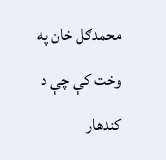محمدګل خان په وخت کې چې د کندهار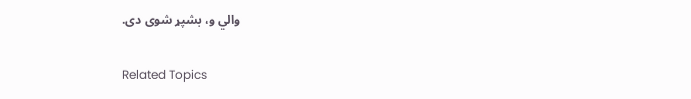والي و، بشپړ شوى دى.

Related Topics